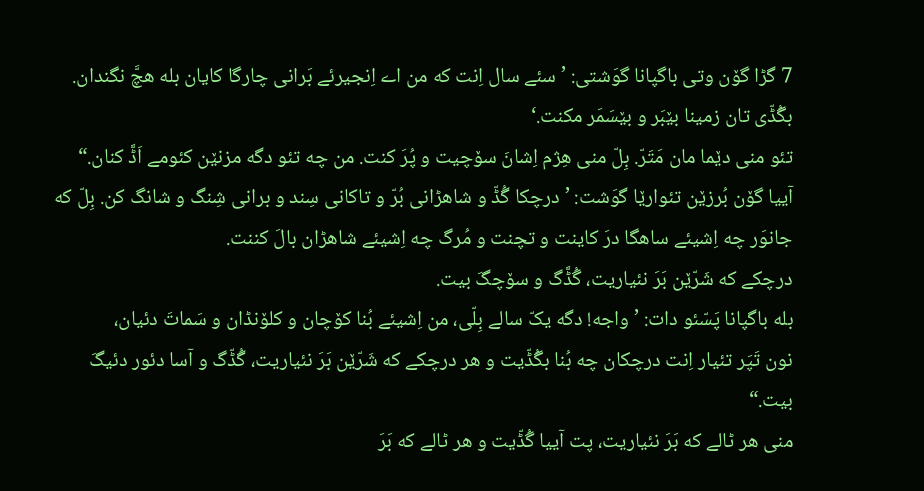7 گڑا گۆن وتی باگپانا گوَشتی: ’سئے سال اِنت که من اے اِنجیرئے بَرانی چارگا کایان بله هچَّ نگندان. بگُڈّی تان زمینا بێبَر و بێسَمَر مکنت.‘
تئو منی دێما مان مَتَرّ. بِلّ منی هِژم اِشانَ سۆچیت و پُرَ کنت. من چه تئو دگه مزنێن کئومے اَڈَّ کنان.“
آییا گۆن بُرزێن تئوارێا گوَشت: ’درچکا گُڈّ و شاهڑانی بُرّ و تاکانی سِند و برانی شِنگ و شانگ کن. بِلّ که جانوَر چه اِشیئے ساهگا درَ کاینت و تچنت و مُرگ چه اِشیئے شاهڑان بالَ کننت.
درچکے که شَرّێن بَرَ نئیاریت، گُڈَّگ و سۆچگَ بیت.
بله باگپانا پَسّئو دات: ’واجه! دگه یکّ سالے بِلّی، من اِشیئے بُنا کۆچان و کلۆنڈان و سَماتَ دئیان،
نون تَپَر تئیار اِنت درچکان چه بُنا بگُڈّیت و هر درچکے که شَرّێن بَرَ نئیاریت، گُڈّگ و آسا دئور دئیگَ بیت.“
منی هر ٹالے که بَرَ نئیاریت، پت آییا گُڈّیت و هر ٹالے که بَرَ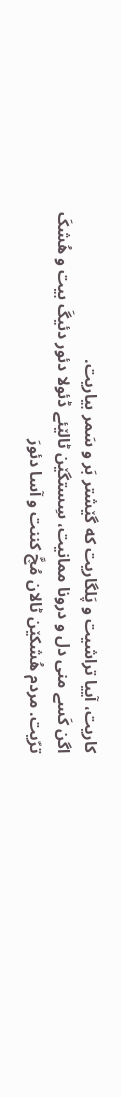کاریت، آییا تراشیت و پَلگاریت که گێشتر بَر و سَمر بیاریت.
اگن کَسے منی دل و درونا ممانیت، سِستگێن ٹالێئے ڈئولا دئور دئیگَ بیت و هُشکَ ترّیت. مردم هُشکێن ٹالان مُچَّ کننت و آسا دئورَ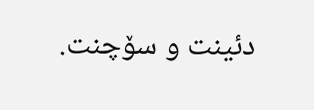دئینت و سۆچنت.